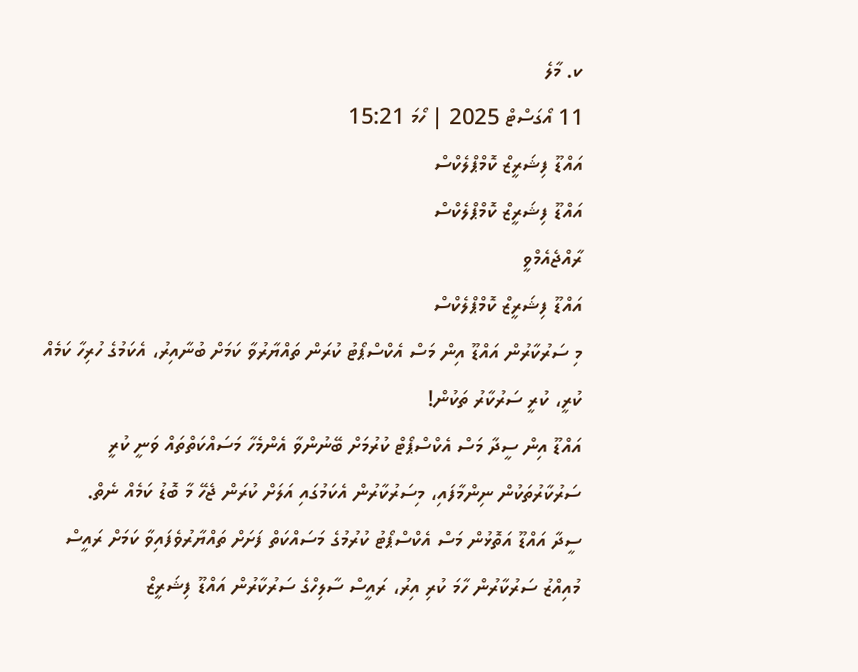ކ. މާލެ
11 އޯގަސްޓް 2025 | ހޯމަ 15:21
އައްޑޫ ފިޝަރީޒް ކޮމްޕްލެކްސް
އައްޑޫ ފިޝަރީޒް ކޮމްޕްލެކްސް
ރާއްޖެއެމްވީ
އައްޑޫ ފިޝަރީޒް ކޮމްޕްލެކްސް
މި ސަރުކާރުން އައްޑޫ އިން މަސް އެކްސްޕޯޓު ކުރަން ތައްޔާރުވާ ކަމަށް ބުނާއިރު، އެކަމުގެ ހުރިހާ ކަމެއް ކުރީ، ކުރީ ސަރުކާރު ތަކުން!
އައްޑޫ އިން ސީދާ މަސް އެކްސްޕޯޓް ކުރުމަށް ބޭނުންވާ އެންމެހާ މަސައްކަތްތައް ވަނީ ކުރީ ސަރުކާރުތަކުން ނިންމާފައި، މިސަރުކާރުން އެކަމުގައި އަލަށް ކުރަން ޖެހޭ މާ ބޮޑު ކަމެއް ނެތް.
ސީދާ އައްޑޫ އަތޮޅުން މަސް އެކްސްޕޯޓު ކުރުމުގެ މަސައްކަތް ފަށަށް ތައްޔާރުވެފައިވާ ކަމަށް ރައީސް މުއިއްޒު ސަރުކާރުން ހާމަ ކުރި އިރު، ރައީސް ސާލިހްގެ ސަރުކާރުން އައްޑޫ ފިޝަރީޒް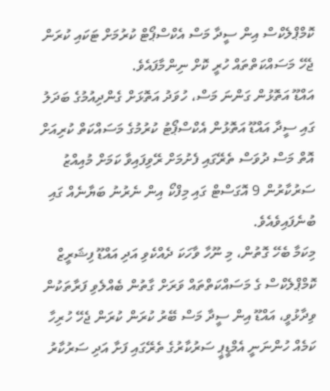ކޮމްޕްލެކްސް އިން ސީދާ މަސް އެކްސްޕޯޓް ކުރުމަށް ޓަކައި ކުރަން ޖެހޭ މަސައްކަތްތައް ހުރީ ކޮށް ނިންމާފައެވެ.
އައްޑޫ އަތޮޅުން ގަންނަ މަސް، ހުވަދު އަތޮޅަށް ގެންދިއުމުގެ ބަދަލު ގައި ސީދާ އައްޑޫ އަތޮޅުން އެކްސްޕޯޓު ކުރުމުގެ މަސައްކަތް ކުރިއަށް އޮތް މަސް ދުވަސް ތެރޭގައި ފެށުމަށް ރޭވިފައިވާ ކަމަށް މުއިއްޒު ސަރުކާރުން 9 އޮގަސްޓް ގައި މިފްކޯ އިން ނެރުނު ބަޔާނެއް ގައި ބުނެފައިވެއެވެ.
މިކަމާ ބެހޭ ގޮތުން، މި ނޫހާ ވާހަކަ ދެއްކެވި އަދި އައްޑޫ ފިޝަރީޒް ކޮމްޕްލެކްސް ގެ މަސައްކަތްތައް ވަރަށް ގާތުން ބެއްލެވި ފަރާތަކުން ވިދާޅުވީ، އައްޑޫ އިން ސީދާ މަސް ބޭރު ކުރަން ކުރަން ޖެހޭ ހުރިހާ ކަމެއް ހުންނަނީ އެމްޑީޕީ ސަރުކާރުގެ ތެރޭގައި ފަށާ އަދި ސަރުކާރު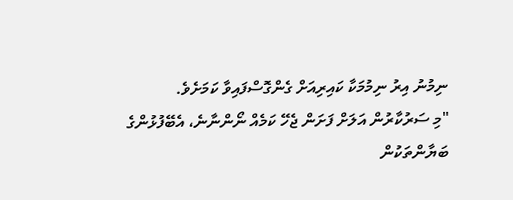ނިމުނު އިރު ނިމުމަކާ ކައިރިއަށް ގެންގޮސްފައިވާ ކަމަށެވެ.
"މި ސަރުކާރުން އަލަށް ފަށަން ޖެހޭ ކަމެއް ނޯންނާނެ، އެބޭފުޅުންގެ ބަޔާންތަކުން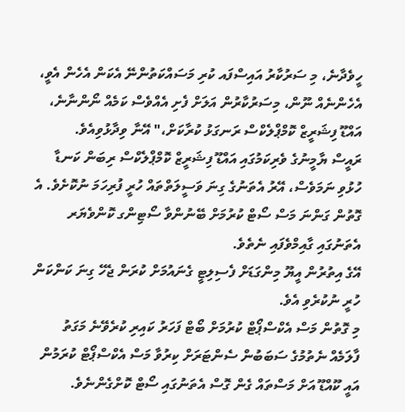ހީވެދާނެ، މި ސަރުކާރު އައިސްފައ ކުރި މަސައްކަތުންނޭ އެކަން އެހެން އެވީ، އެހެންނެއް ނޫން، މިސަރުކާރުން އަލަށް ފެށި އެއްވެސް ކަމެއް ނޯންނާނެ، އައްޑޫ ފިޝަރީޒް ކޮމްޕްލެކްސް ރަނގަޅު ކުރާކަށް،" އޭނާ ވިދާޅުވިއެވެ.
ރައީސް ޔާމީނުގެ ވެރިކަމުގައި އައްޑޫ ފިޝަރީޒް ކޮމްޕްލެކްސް ރިބަން ކަނޑާ ހުޅުވި ނަމަވެސް، އޭރު އެތަނުގެ ގިނަ ވަސީލަތްތައް ހުރީ ފުރިހަމަ ނުކޮށެވެ. އެ ގޮތުން ގަންނަ މަސް ސޯޓް ކުރުމަށް ބޭނުންވާ ސޯޓިންގ ކޮންވެޔަރ އެތަނުގައި ގާއިމްވެފައި ނެތެވެ.
އޭގެ އިތުރުން އީޔޫ މިންގަޑަށް ފެސިލިޓީ ގެނައުމަށް ކުރަން ޖެހޭ ގިނަ ކަންކަން ހުރީ ނުކުރެވި އެވެ.
މި ގޮތުން މަސް އެކްސްޕޯޓް ކުރުމަށް ބޯޓް ފަހަރު ކައިރި ކުރެވޭނެ މަގަތު ފާލަމެއް ނެތުމުގެ ސަބަބުން ސެންޓަރަށް ކިރުވާ މަސް އެކްސްޕޯޓް ކުރަމުން އައީ ކޫއްޑޫ އަށް މަސްތައް ގެން ގޮސް އެތަނުގައި ސޯޓް ކޮށްގެންނެވެ.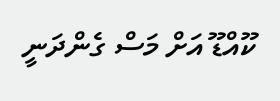ކޫއްޑޫ އަށް މަސް ގެންދަނީ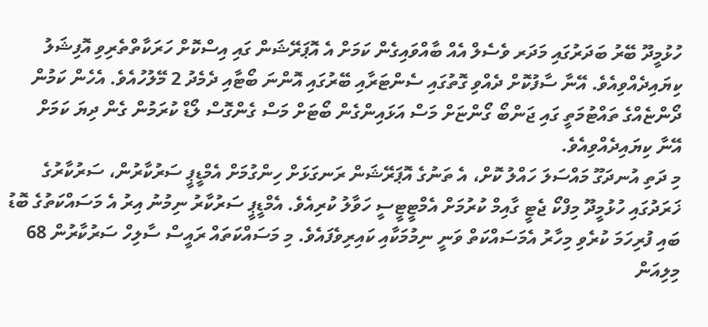ހުޅުމީދޫ ބޭރު ބަދަރުގައި މަދަރ ވެސެލް އެއް ބާއްވައިގެން ކަމަށް އެ އޮޕަރޭޝަން ގައި އިސްކޮށް ހަރަކާތްތެރިވި އޮފިޝަލު ކިޔައިދެއްވިއެވެ. އޭނާ ސާފުކޮށް ދެއްވި ގޮތުގައި ސެންޓަރާއި ބޭރުގައި އޮންނަ ބޯޓާއި ދެމެދު 2 މޭލުހުއެވެ. އެހެން ކަމުން ދޯންޏެއްގެ ތައްޓުމަތީ ގައި ޖަންބޯ ގޯންޏަށް މަސް އަޅައިންގެން ބޯޓަށް މަސް ގެންގޮސް ލޯޑް ކުރަމުން ގެން ދިޔަ ކަމަށް އޭނާ ކިޔައިދެއްވިއެވެ.
މި ދަތި އުނދަގޫ މައްސަލަ ހައްލު ކޮށް، އެ ތަނުގެ އޮޕަރޭޝަން ރަނގަޅަށް ހިންގުމަށް އެމްޑީޕީ ސަރުކާރުން، ސަރުކާރުގެ ޚަރަދުގައި ހުޅުމީދޫ މިފްކޯ ޖެޓީ ގާއިމް ކުރުމަށް އެމްޓީޓީސީ ހަވާލު ކުރިއެވެ. އެމްޑީޕީ ސަރުކާރު ނިމުނު އިރު އެ މަސައްކަތުގެ ބޮޑު ބައި ފުރިހަމަ ކުރެވި މިހާރު އެމަސައްކަތް ވަނީ ނިމުމަކާއި ކައިރިވެފައެވެ. މި މަސައްކަތައް ރައީސް ސާލިހް ސަރުކާރުން 68 މިލިއަން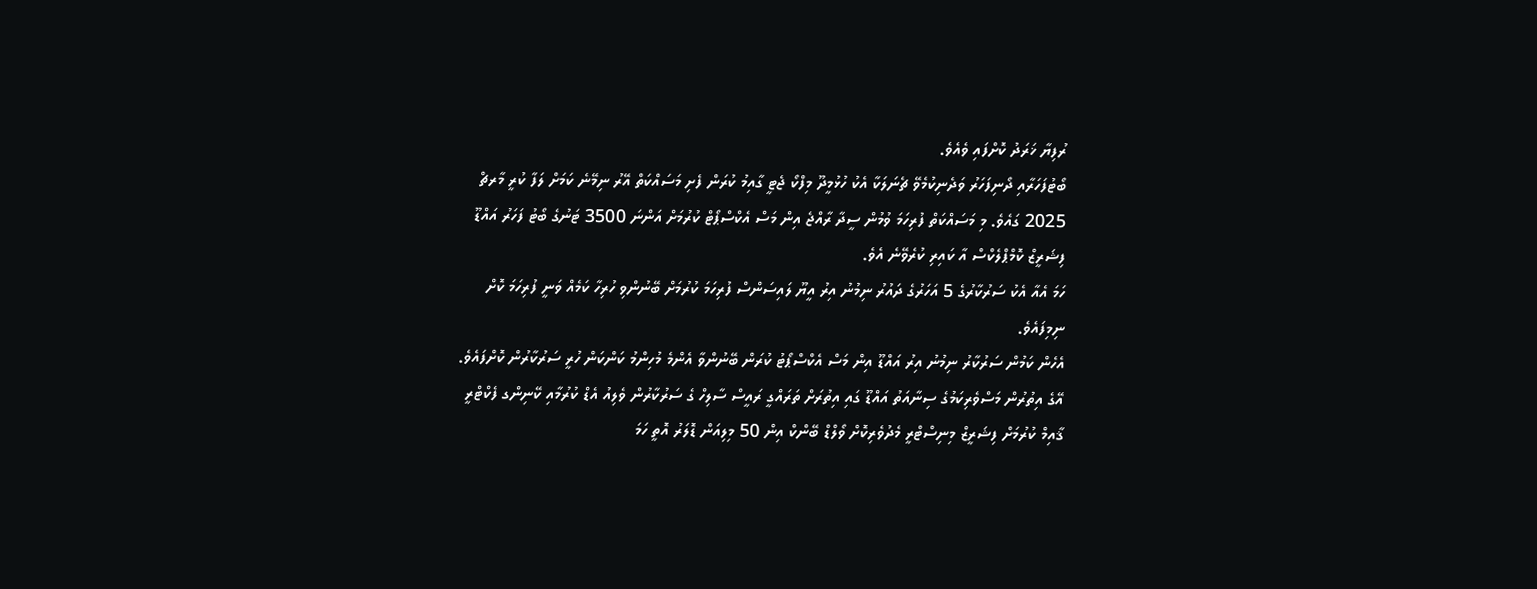ރުފިޔާ ޚަރަދު ކޮށްފައި ވެއެވެ.
ބޯޓުފަހަރާއި ދޯނިފަހަރު ވަދެނިކުމެވޭ ޗެނަލަކާ އެކު ހުޅުމީދޫ މިފްކޯ ޖެޓީ ގާއިމު ކުރަން ފެށި މަސައްކަތް އޭރު ނިމޭނެ ކަމަށް ލަފާ ކުރީ މާރޗް 2025 ގައެވެ. މި މަސައްކަތް ފުރިހަމަ ވުމުން ސީދާ ރާއްޖެ އިން މަސް އެކްސްޕޯޓް ކުރުމަށް އަންނަ 3500 ޓަނުގެ ބޯޓު ފަހަރު އައްޑޫ ފިޝަރީޒް ކޮމްޕްލެކްސް އާ ކައިރި ކުރެވޭނެ އެވެ.
ހަމަ އެއާ އެކު ސަރުކާރުގެ 5 އަހަރުގެ ދައުރު ނިމުނު އިރު އީޔޫ ލައިސަންސް ފުރިހަމަ ކުރުމަށް ބޭނުންވި ހުރިހާ ކަމެއް ވަނީ ފުރިހަމަ ކޮށް ނިމިފައެވެ.
އެހެން ކަމުން ސަރުކާރު ނިމުނު އިރު އައްޑޫ އިން މަސް އެކްސްޕޯޓު ކުރަން ބޭނުންވާ އެންމެ މުހިންމު ކަންކަން ހުރީ ސަރުކާރުން ކޮށްފައެވެ.
އޭގެ އިތުރުން މަސްވެރިކަމުގެ ސިނާއަތު އައްޑޫ ގައި އިތުރަށް ތަރައްގީ ރައީސް ސާލިހް ގެ ސަރުކާރުން ވެލިއު އެޑް ކުރުމާއި ކޭނިންގ ފެކްޓްރީ ޤާއިމް ކުރުމަށް ފިޝަރީޒް މިނިސްޓްރީ މެދުވެރިކޮށް ވޯލްޑް ބޭންކް އިން 50 މިލިއަން ޑޮލަރު އޮތީ ހަމަ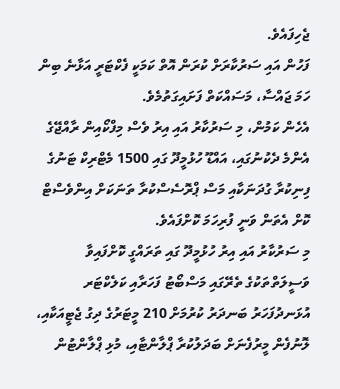ޖެހިފައެވެ.
ފަހުން އައި ސަރުކާރަށް ކުރަން އޮތް ކަމަކީ ފެކްޓަރީ އަޅާނެ ބިން ހަމަ ޖައްސާ، މަސައްކަތް ފަށައިގަތުމެވެ.
އެހެން ކަމުން، މި ސަރުކާރު އައި އިރު ވެސް މިފްކޯއިން ރާއްޖޭގެ އެންމެ ދެކުނުގައި، އައްޑޫ ހުޅުމީދޫ ގައި 1500 މެޓްރިކް ޓަނުގެ ފިނިކުރާ ގުދަނަކާއި މަސް ޕްރޮސެސްކުރާ ތަނަކަށް އިންވެސްޓް ކޮށް އެތަން ވަނީ ފުރިހަމަ ކޮށްފައެވެ.
މި ސަރުކާރު އައި އިރު ހުޅުމީދޫ ގައި ތަރައްގީ ކޮށްފައިވާ ވަސީލަތްތަކުގެ ތެރޭގައި މަސްބޯޓު ފަހަރާއި ކަލެކްޓަރ އުޅަނދުފަހަރު ބަނދަރު ކުރުމަށް 210 މީޓަރުގެ ދިގު ޖެޓީއަކާއި، ލޮނުފެން މީރުފެނަށް ބަދަލުކުރާ ޕްލާންޓާއި، މުޅި ޕްލާންޓުން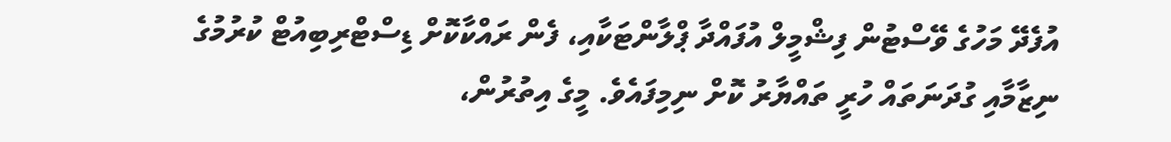އުފެދޭ މަހުގެ ވޭސްޓުން ފިޝްމީލް އުފައްދާ ޕްލާންޓަކާއި، ފެން ރައްކާކޮށް ޑިސްޓްރިބިއުޓް ކުރުމުގެ ނިޒާމާއި ގުދަނަތައް ހުރީ ތައްޔާރު ކޮށް ނިމިފައެވެ. މީގެ އިތުރުން،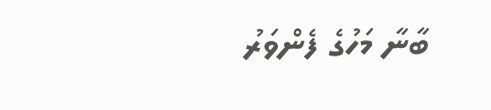ބާނާ މަހުގެ ފެންވަރު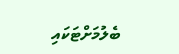ބެލުމަށްޓަކައި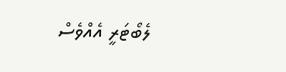ލެބޯޓަރީ އެއްވެސް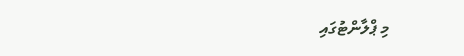މި ޕްލާންޓުގައި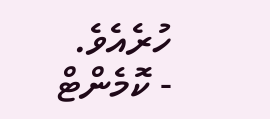ހުރެއެވެ.
- ކޮމެންޓް